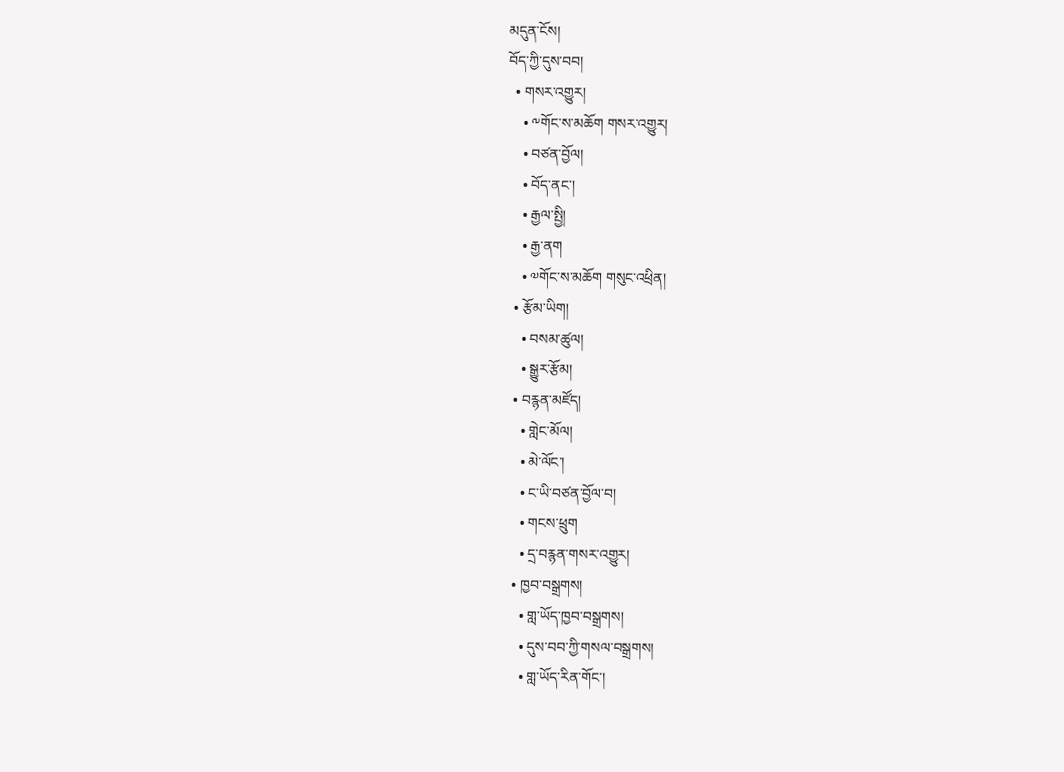མདུན་ངོས།
བོད་ཀྱི་དུས་བབ།
  • གསར་འགྱུར།
    • ༸གོང་ས་མཆོག གསར་འགྱུར།
    • བཙན་བྱོལ།
    • བོད་ནང་།
    • རྒྱལ་སྤྱི།
    • རྒྱ་ནག
    • ༧གོང་ས་མཆོག གསུང་འཕྲིན།
  • རྩོམ་ཡིག།
    • བསམ་ཚུལ།
    • སྒྱུར་རྩོམ།
  • བརྙན་མཛོད།
    • གླེང་མོལ།
    • མེ་ལོང་།
    • ང་ཡི་བཙན་བྱོལ་བ།
    • གངས་ཕྲུག
    • དྲ་བརྙན་གསར་འགྱུར།
  • ཁྱབ་བསྒྲགས།
    • གླ་ཡོད་ཁྱབ་བསྒྲགས།
    • དུས་བབ་ཀྱི་གསལ་བསྒྲགས།
    • གླ་ཡོད་རིན་གོང་།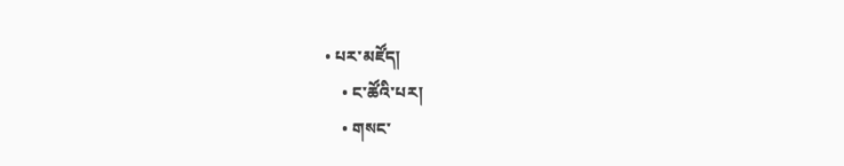• པར་མཛོད།
    • ང་ཚོའི་པར།
    • གསང་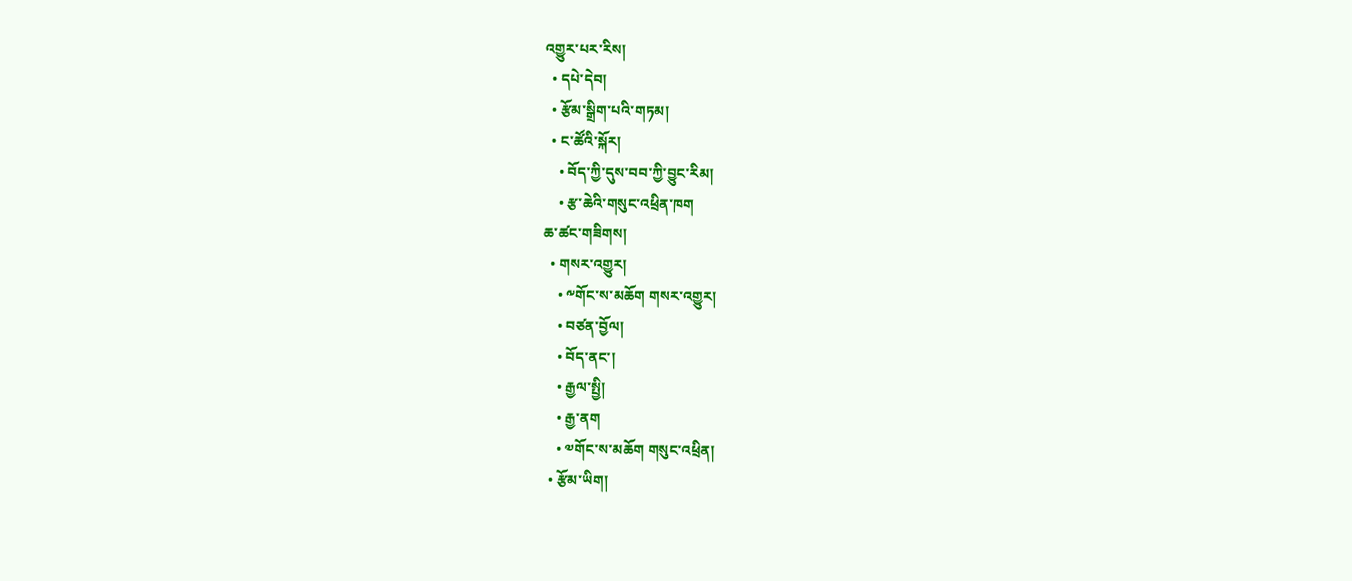འགྱུར་པར་རིས།
  • དཔེ་དེབ།
  • རྩོམ་སྒྲིག་པའི་གཏམ།
  • ང་ཚོའི་སྐོར།
    • བོད་ཀྱི་དུས་བབ་ཀྱི་བྱུང་རིམ།
    • རྩ་ཆེའི་གསུང་འཕྲིན་ཁག
ཆ་ཚང་གཟིགས།
  • གསར་འགྱུར།
    • ༸གོང་ས་མཆོག གསར་འགྱུར།
    • བཙན་བྱོལ།
    • བོད་ནང་།
    • རྒྱལ་སྤྱི།
    • རྒྱ་ནག
    • ༧གོང་ས་མཆོག གསུང་འཕྲིན།
  • རྩོམ་ཡིག།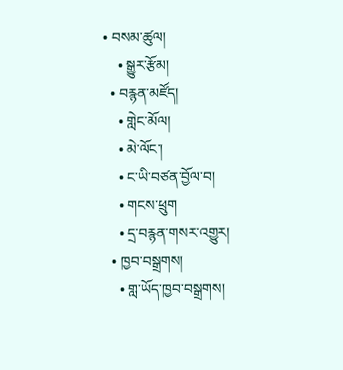• བསམ་ཚུལ།
    • སྒྱུར་རྩོམ།
  • བརྙན་མཛོད།
    • གླེང་མོལ།
    • མེ་ལོང་།
    • ང་ཡི་བཙན་བྱོལ་བ།
    • གངས་ཕྲུག
    • དྲ་བརྙན་གསར་འགྱུར།
  • ཁྱབ་བསྒྲགས།
    • གླ་ཡོད་ཁྱབ་བསྒྲགས།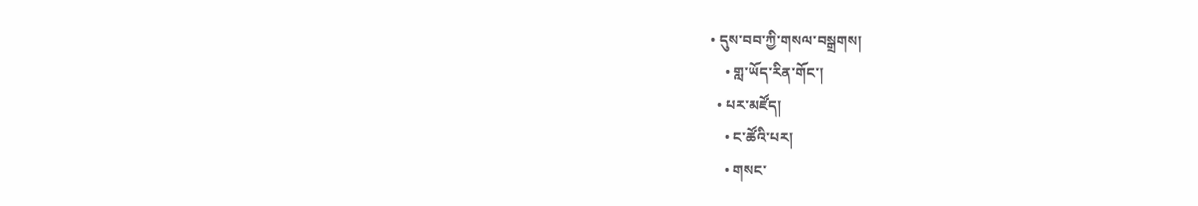• དུས་བབ་ཀྱི་གསལ་བསྒྲགས།
    • གླ་ཡོད་རིན་གོང་།
  • པར་མཛོད།
    • ང་ཚོའི་པར།
    • གསང་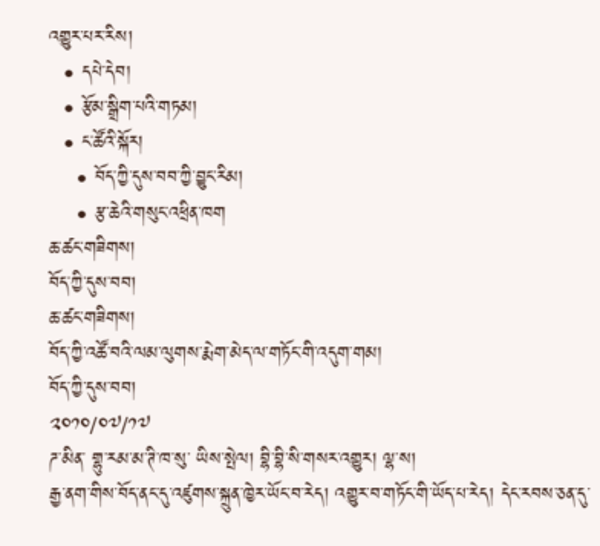འགྱུར་པར་རིས།
  • དཔེ་དེབ།
  • རྩོམ་སྒྲིག་པའི་གཏམ།
  • ང་ཚོའི་སྐོར།
    • བོད་ཀྱི་དུས་བབ་ཀྱི་བྱུང་རིམ།
    • རྩ་ཆེའི་གསུང་འཕྲིན་ཁག
ཆ་ཚང་གཟིགས།
བོད་ཀྱི་དུས་བབ།
ཆ་ཚང་གཟིགས།
བོད་ཀྱི་འཚོ་བའི་ལམ་ལུགས་རྨེག་མེད་ལ་གཏོང་གི་འདུག་གམ།
བོད་ཀྱི་དུས་བབ།
༢༠༡༠/༠༧/༡༧
ཌ་མིན་ གྷུ་རམ་མ་ཊི་ཁ་སུ་ ཡིས་སྤེལ། བྷི་བྷི་སི་གསར་འགྱུར། ལྷ་ས།
རྒྱ་ནག་གིས་བོད་ནང་དུ་འཛུགས་སྐྲུན་ཁྱེར་ཡོང་བ་རེད། འགྱུར་བ་གཏོང་གི་ཡོད་པ་རེད། དེང་རབས་ཅན་དུ་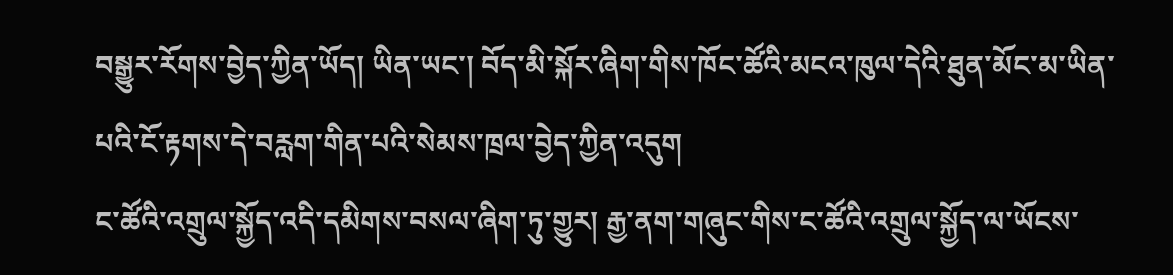བསྒྱུར་རོགས་བྱེད་ཀྱིན་ཡོད། ཡིན་ཡང་། བོད་མི་སྐོར་ཞིག་གིས་ཁོང་ཚོའི་མངའ་ཁུལ་དེའི་ཐུན་མོང་མ་ཡིན་པའི་ངོ་རྟགས་དེ་བརླག་གིན་པའི་སེམས་ཁྲལ་བྱེད་ཀྱིན་འདུག
ང་ཚོའི་འགྲུལ་སྐྱོད་འདི་དམིགས་བསལ་ཞིག་ཏུ་གྱུར། རྒྱ་ནག་གཞུང་གིས་ང་ཚོའི་འགྲུལ་སྐྱོད་ལ་ཡོངས་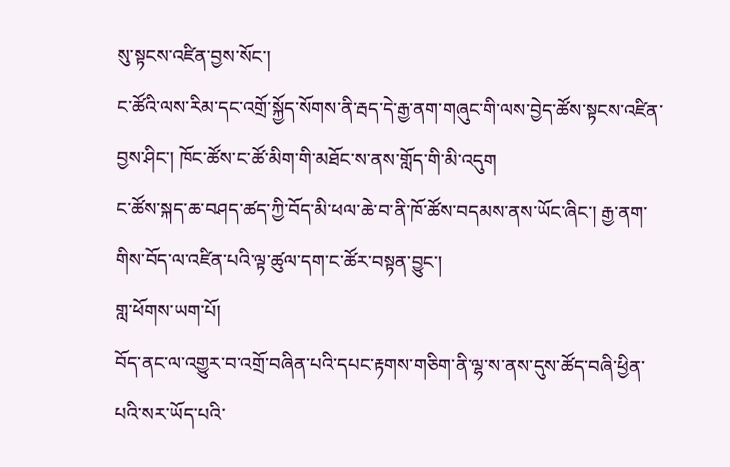སུ་སྟངས་འཛིན་བྱས་སོང་།
ང་ཚོའི་ལས་རིམ་དང་འགྲོ་སྐྱོད་སོགས་ནི་རྦད་དེ་རྒྱ་ནག་གཞུང་གི་ལས་བྱེད་ཚོས་སྟངས་འཛིན་བྱས་ཤིང་། ཁོང་ཚོས་ང་ཚོ་མིག་གི་མཐོང་ས་ནས་གློད་གི་མི་འདུག
ང་ཚོས་སྐད་ཆ་བཤད་ཚད་ཀྱི་བོད་མི་ཕལ་ཆེ་བ་ནི་ཁོ་ཚོས་བདམས་ནས་ཡོང་ཞིང་། རྒྱ་ནག་གིས་བོད་ལ་འཛིན་པའི་ལྟ་ཚུལ་དག་ང་ཚོར་བསྟན་བྱུང་།
གླ་ཕོགས་ཡག་པོ།
བོད་ནང་ལ་འགྱུར་བ་འགྲོ་བཞིན་པའི་དཔང་རྟགས་གཅིག་ནི་ལྷ་ས་ནས་དུས་ཚོད་བཞི་ཕྱིན་པའི་སར་ཡོད་པའི་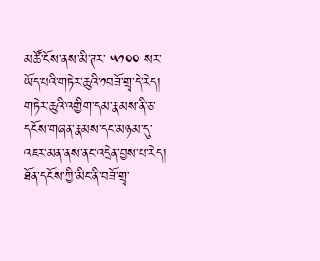མཚོ་ངོས་ནས་མི་ཊར་ ༥༡༠༠ སར་ཡོད་པའི་གཏེར་ཆུའི་༡བཟོ་གྲྭ་དེ་རེད།
གཏེར་ཆུའི་འགྱིག་དམ་རྣམས་ནི་ཅ་དངོས་གཞན་རྣམས་དང་མཉམ་དུ་འཇར་མན་ནས་ནང་འདྲེན་བྱས་པ་རེད།
ཐོན་དངོས་ཀྱི་མིང་ནི་བཟོ་གྲྭ་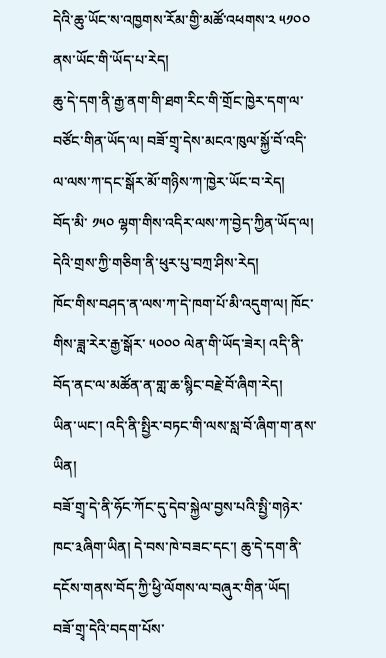དེའི་ཆུ་ཡོང་ས་འཁྱགས་རོམ་གྱི་མཚོ་འཕགས་༢ ༥༡༠༠ ནས་ཡོང་གི་ཡོད་པ་རེད།
ཆུ་དེ་དག་ནི་རྒྱ་ནག་གི་ཐག་རིང་གི་གྲོང་ཁྱེར་དག་ལ་བཙོང་གིན་ཡོད་ལ། བཟོ་གྲྭ་དེས་མངའ་ཁུལ་སྐྱོ་བོ་འདི་ལ་ལས་ཀ་དང་སྒོར་མོ་གཉིས་ཀ་ཁྱེར་ཡོང་བ་རེད།
བོད་མི་ ༡༥༠ ལྷག་གིས་འདིར་ལས་ཀ་བྱེད་ཀྱིན་ཡོད་ལ། དེའི་གྲས་ཀྱི་གཅིག་ནི་ཕུར་པུ་བཀྲ་ཤིས་རེད།
ཁོང་གིས་བཤད་ན་ལས་ཀ་དེ་ཁག་པོ་མི་འདུག་ལ། ཁོང་གིས་ཟླ་རེར་རྒྱ་སྒོར་ ༥༠༠༠ ལེན་གི་ཡོད་ཟེར། འདི་ནི་བོད་ནང་ལ་མཚོན་ན་གླ་ཆ་སྙིང་བརྗེ་བོ་ཞིག་རེད།
ཡིན་ཡང་། འདི་ནི་སྤྱིར་བཏང་གི་ལས་སླ་བོ་ཞིག་ག་ནས་ཡིན།
བཟོ་གྲྭ་དེ་ནི་ཧོང་ཀོང་དུ་དེབ་སྐྱེལ་བྱས་པའི་སྤྱི་གཉེར་ཁང་༣ཞིག་ཡིན། དེ་བས་ཁེ་བཟང་དང་། ཆུ་དེ་དག་ནི་དངོས་གནས་བོད་ཀྱི་ཕྱི་ལོགས་ལ་བཞུར་གིན་ཡོད།
བཟོ་གྲྭ་དེའི་བདག་པོས་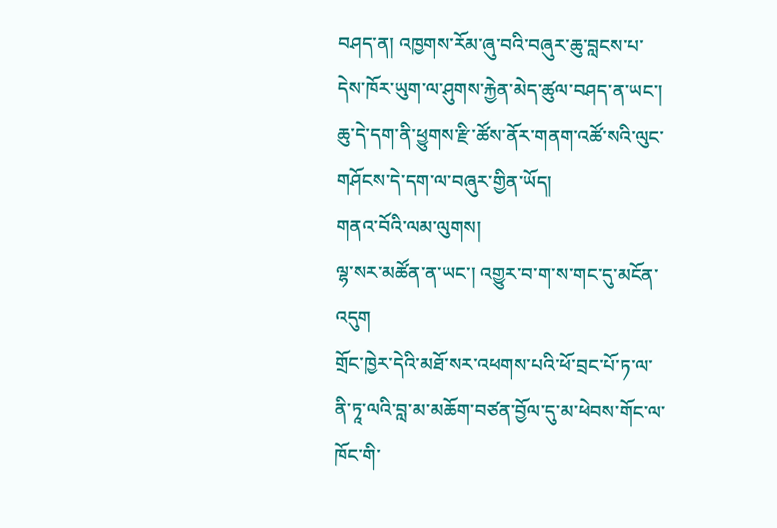བཤད་ན། འཁྱགས་རོམ་ཞུ་བའི་བཞུར་ཆུ་བླངས་པ་དེས་ཁོར་ཡུག་ལ་ཤུགས་རྐྱེན་མེད་ཚུལ་བཤད་ན་ཡང་། ཆུ་དེ་དག་ནི་ཕྱུགས་རྫི་ཚོས་ནོར་གནག་འཚོ་སའི་ལུང་གཤོངས་དེ་དག་ལ་བཞུར་གྱིན་ཡོད།
གནའ་བོའི་ལམ་ལུགས།
ལྷ་སར་མཚོན་ན་ཡང་། འགྱུར་བ་ག་ས་གང་དུ་མངོན་འདུག
གྲོང་ཁྱེར་དེའི་མཐོ་སར་འཕགས་པའི་ཕོ་བྲང་པོ་ཏ་ལ་ནི་ཏཱ་ལའི་བླ་མ་མཆོག་བཙན་བྱོལ་དུ་མ་ཕེབས་གོང་ལ་ཁོང་གི་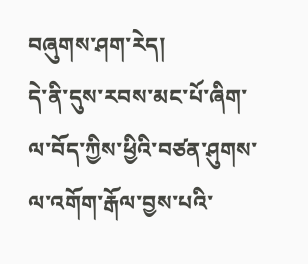བཞུགས་ཤག་རེད།
དེ་ནི་དུས་རབས་མང་པོ་ཞིག་ལ་བོད་ཀྱིས་ཕྱིའི་བཙན་ཤུགས་ལ་འགོག་རྒོལ་བྱས་པའི་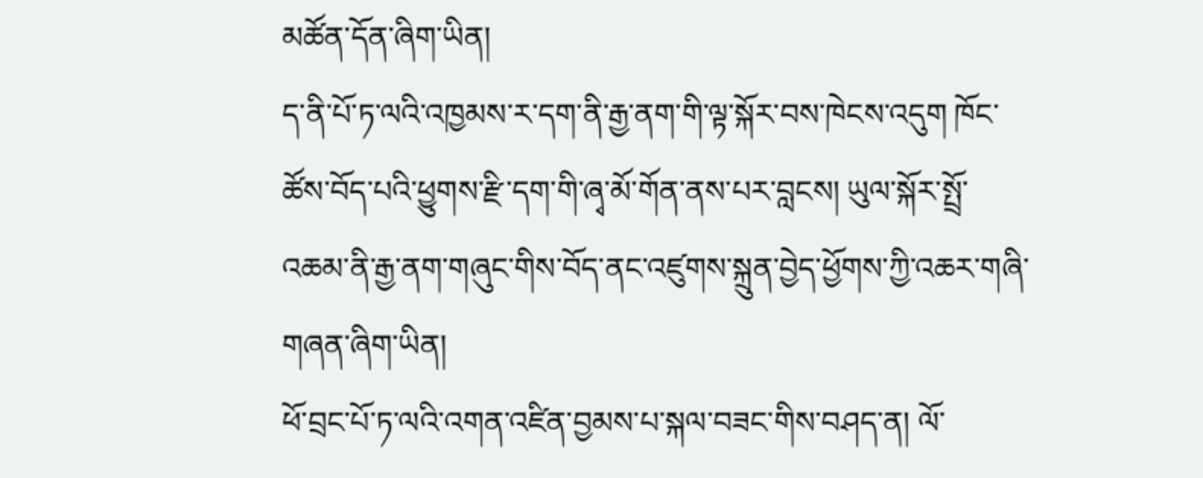མཚོན་དོན་ཞིག་ཡིན།
ད་ནི་པོ་ཏ་ལའི་འཁྱམས་ར་དག་ནི་རྒྱ་ནག་གི་ལྟ་སྐོར་བས་ཁེངས་འདུག ཁོང་ཚོས་བོད་པའི་ཕྱུགས་རྫི་དག་གི་ཞྭ་མོ་གོན་ནས་པར་བླངས། ཡུལ་སྐོར་སྤྲོ་འཆམ་ནི་རྒྱ་ནག་གཞུང་གིས་བོད་ནང་འཛུགས་སྐྲུན་བྱེད་ཕྱོགས་ཀྱི་འཆར་གཞི་གཞན་ཞིག་ཡིན།
ཕོ་བྲང་པོ་ཏ་ལའི་འགན་འཛིན་བྱམས་པ་སྐལ་བཟང་གིས་བཤད་ན། ལོ་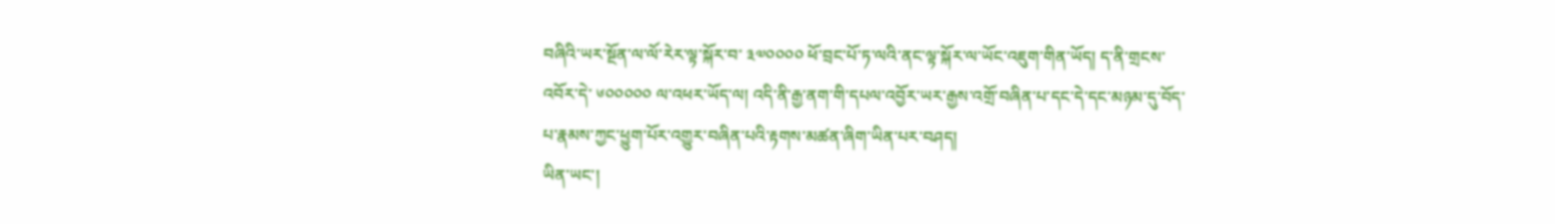བཞིའི་ཡར་སྔོན་ལ་ལོ་རེར་ལྟ་སྐོར་བ་ ༣༧༠༠༠༠ ཕོ་བྲང་པོ་ཏ་ལའི་ནང་ལྟ་སྐོར་ལ་ཡོང་འཇུག་གིན་ཡོད། ད་ནི་གྲངས་འབོར་དེ་ ༦༠༠༠༠༠ ལ་འཕར་ཡོད་ལ། འདི་ནི་རྒྱ་ནག་གི་དཔལ་འབྱོར་ཡར་རྒྱས་འགྲོ་བཞིན་པ་དང་དེ་དང་མཉམ་དུ་བོད་པ་རྣམས་ཀྱང་ཕྱུག་པོར་འགྱུར་བཞིན་པའི་རྟགས་མཚན་ཞིག་ཡིན་པར་བཤད།
ཡིན་ཡང་།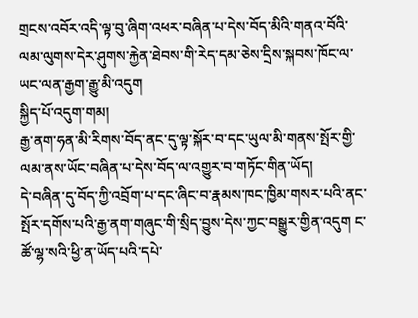གྲངས་འབོར་འདི་ལྟ་བུ་ཞིག་འཕར་བཞིན་པ་དེས་བོད་མིའི་གནའ་བོའི་ལམ་ལུགས་དེར་ཤུགས་རྐྱེན་ཐེབས་གི་རེད་དམ་ཅེས་དྲིས་སྐབས་ཁོང་ལ་ཡང་ལན་རྒྱག་རྒྱུ་མི་འདུག
སྐྱིད་པོ་འདུག་གམ།
རྒྱ་ནག་ཧན་མི་རིགས་བོད་ནང་དུ་ལྟ་སྐོར་བ་དང་ཡུལ་མི་གནས་སྤོར་གྱི་ལམ་ནས་ཡོང་བཞིན་པ་དེས་བོད་ལ་འགྱུར་བ་གཏོང་གིན་ཡོད།
དེ་བཞིན་དུ་བོད་ཀྱི་འབྲོག་པ་དང་ཞིང་བ་རྣམས་ཁང་ཁྱིམ་གསར་པའི་ནང་སྤོར་དགོས་པའི་རྒྱ་ནག་གཞུང་གི་སྲིད་བྱུས་དེས་ཀྱང་བསྒྱུར་གྱིན་འདུག ང་ཚོ་ལྷ་སའི་ཕྱི་ན་ཡོད་པའི་དཔེ་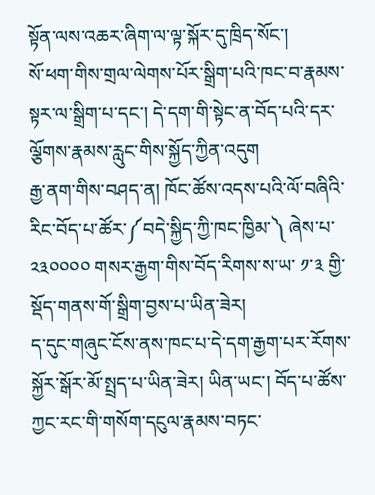སྟོན་ལས་འཆར་ཞིག་ལ་ལྟ་སྐོར་དུ་ཁྲིད་སོང་།
སོ་ཕག་གིས་གྲལ་ལེགས་པོར་སྒྲིག་པའི་ཁང་བ་རྣམས་སྟར་ལ་སྒྲིག་པ་དང་། དེ་དག་གི་སྟེང་ན་བོད་པའི་དར་ལྕོགས་རྣམས་རླུང་གིས་སྐྱོད་ཀྱིན་འདུག
རྒྱ་ནག་གིས་བཤད་ན། ཁོང་ཚོས་འདས་པའི་ལོ་བཞིའི་རིང་བོད་པ་ཚོར་༼བདེ་སྐྱིད་ཀྱི་ཁང་ཁྱིམ་༽ ཞེས་པ་ ༢༣༠༠༠༠ གསར་རྒྱག་གིས་བོད་རིགས་ས་ཡ་ ༡་༣ གྱི་སྡོད་གནས་གོ་སྒྲིག་བྱས་པ་ཡིན་ཟེར།
ད་དུང་གཞུང་ངོས་ནས་ཁང་པ་དེ་དག་རྒྱག་པར་རོགས་སྐྱོར་སྒོར་མོ་སྤྲད་པ་ཡིན་ཟེར། ཡིན་ཡང་། བོད་པ་ཚོས་ཀྱང་རང་གི་གསོག་དངུལ་རྣམས་བཏང་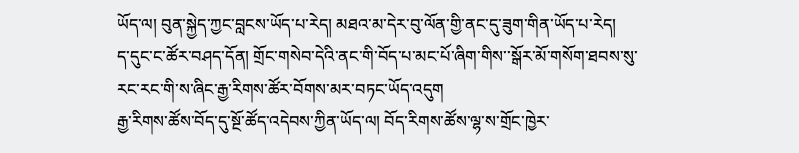ཡོད་ལ། བུན་སྐྱེད་ཀྱང་བླངས་ཡོད་པ་རེད། མཐའ་མ་དེར་བུ་ལོན་གྱི་ནང་དུ་ཟུག་གིན་ཡོད་པ་རེད།
ད་དུང་ང་ཚོར་བཤད་དོན། གྲོང་གསེབ་དེའི་ནང་གི་བོད་པ་མང་པོ་ཞིག་གིས་་སྒོར་མོ་གསོག་ཐབས་སུ་རང་རང་གི་ས་ཞིང་རྒྱ་རིགས་ཚོར་བོགས་མར་བཏང་ཡོད་འདུག
རྒྱ་རིགས་ཚོས་བོད་དུ་སྔོ་ཚོད་འདེབས་ཀྱིན་ཡོད་ལ། བོད་རིགས་ཚོས་ལྷ་ས་གྲོང་ཁྱེར་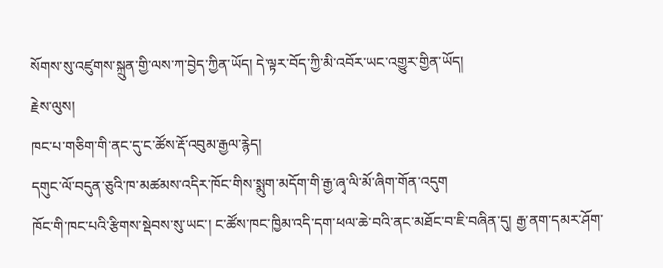སོགས་སུ་འཛུགས་སྐྲུན་གྱི་ལས་ཀ་བྱེད་ཀྱིན་ཡོད། དེ་ལྟར་བོད་ཀྱི་མི་འབོར་ཡང་འགྱུར་གྱིན་ཡོད།
རྗེས་ལུས།
ཁང་པ་གཅིག་གི་ནང་དུ་ང་ཚོས་རྡོ་འབུམ་རྒྱལ་རྙེད།
དགུང་ལོ་བདུན་ཅུའི་ཁ་མཚམས་འདིར་ཁོང་གིས་སྨུག་མདོག་གི་རྒྱ་ཞྭ་ལི་མོ་ཞིག་གོན་འདུག
ཁོང་གི་ཁང་པའི་རྩིགས་སྡེབས་སུ་ཡང་། ང་ཚོས་ཁང་ཁྱིམ་འདི་དག་ཕལ་ཆེ་བའི་ནང་མཐོང་བ་ཇི་བཞིན་དུ། རྒྱ་ནག་དམར་ཤོག་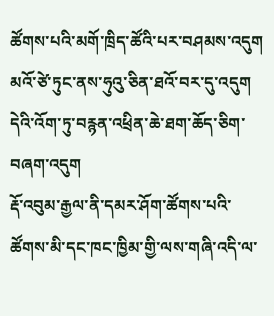ཚོགས་པའི་མགོ་ཁྲིད་ཚོའི་པར་བཤམས་འདུག མའོ་ཙེ་ཏུང་ནས་ཧུའུ་ཅིན་ཐའོ་བར་དུ་འདུག དེའི་འོག་ཏུ་བརྙན་འཕྲིན་ཆེ་ཐག་ཆོད་ཅིག་བཞག་འདུག
རྡོ་འབུམ་རྒྱལ་ནི་དམར་ཤོག་ཚོགས་པའི་ཚོགས་མི་དང་ཁང་ཁྱིམ་གྱི་ལས་གཞི་འདི་ལ་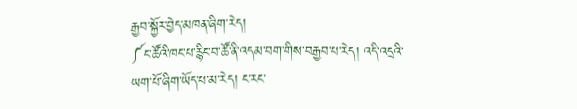རྒྱབ་སྐྱོར་བྱེད་མཁན་ཞིག་རེད།
༼ང་ཚོའི་ཁང་པ་རྙིང་བ་ཚོ་ནི་འདམ་བག་གིས་བརྒྱབ་པ་རེད། འདི་འདྲའི་ཡག་པོ་ཞིག་ཡོད་པ་མ་རེད། ང་རང་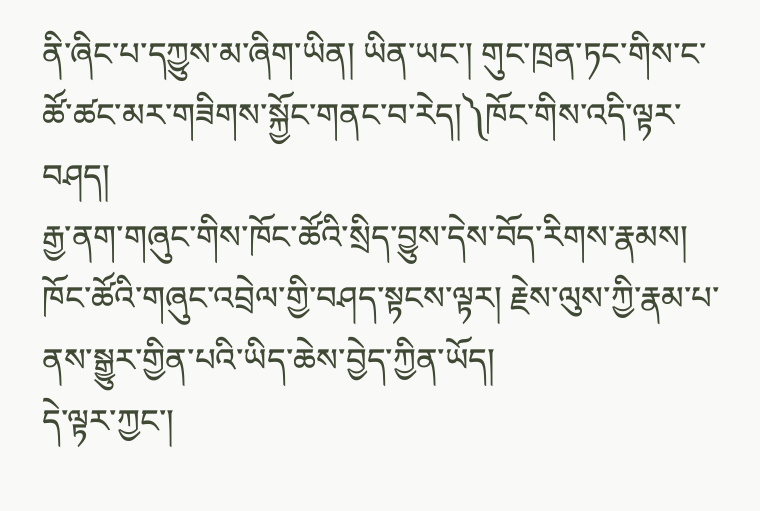ནི་ཞིང་པ་དཀྱུས་མ་ཞིག་ཡིན། ཡིན་ཡང་། གུང་ཁྲན་ཏང་གིས་ང་ཚོ་ཚང་མར་གཟིགས་སྐྱོང་གནང་བ་རེད།༽ཁོང་གིས་འདི་ལྟར་བཤད།
རྒྱ་ནག་གཞུང་གིས་ཁོང་ཚོའི་སྲིད་བྱུས་དེས་བོད་རིགས་རྣམས། ཁོང་ཚོའི་གཞུང་འབྲེལ་གྱི་བཤད་སྟངས་ལྟར། རྗེས་ལུས་ཀྱི་རྣམ་པ་ནས་སྒྱུར་གྱིན་པའི་ཡིད་ཆེས་བྱེད་ཀྱིན་ཡོད།
དེ་ལྟར་ཀྱང་།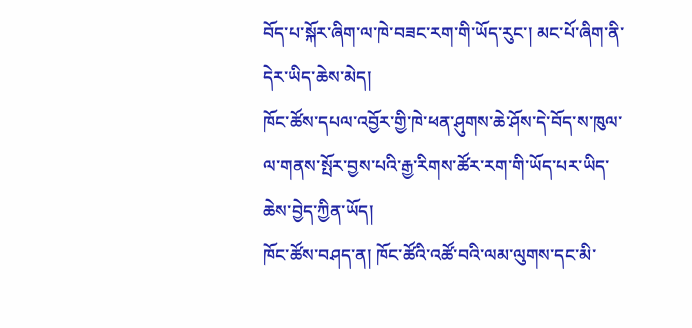བོད་པ་སྐོར་ཞིག་ལ་ཁེ་བཟང་རག་གི་ཡོད་རུང་། མང་པོ་ཞིག་ནི་དེར་ཡིད་ཆེས་མེད།
ཁོང་ཚོས་དཔལ་འབྱོར་གྱི་ཁེ་ཕན་ཤུགས་ཆེ་ཤོས་དེ་བོད་ས་ཁུལ་ལ་གནས་སྤོར་བྱས་པའི་རྒྱ་རིགས་ཚོར་རག་གི་ཡོད་པར་ཡིད་ཆེས་བྱེད་ཀྱིན་ཡོད།
ཁོང་ཚོས་བཤད་ན། ཁོང་ཚོའི་འཚོ་བའི་ལམ་ལུགས་དང་མི་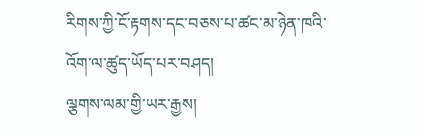རིགས་ཀྱི་ངོ་རྟགས་དང་བཅས་པ་ཚང་མ་ཉེན་ཁའི་འོག་ལ་ཚུད་ཡོད་པར་བཤད།
ལྕགས་ལམ་གྱི་ཡར་རྒྱས།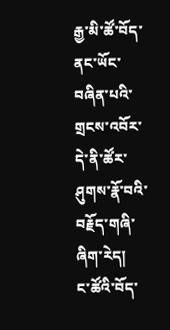རྒྱ་མི་ཚོ་བོད་ནང་ཡོང་བཞིན་པའི་གྲངས་འབོར་དེ་ནི་ཚོར་ཤུགས་རྣོ་བའི་བརྗོད་གཞི་ཞིག་རེད།
ང་ཚོའི་བོད་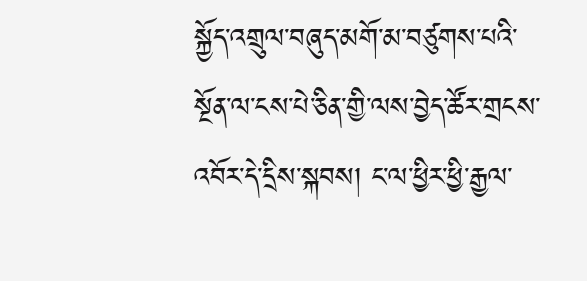སྐྱོད་འགྲུལ་བཞུད་མགོ་མ་བཙུགས་པའི་སྔོན་ལ་ངས་པེ་ཅིན་གྱི་ལས་བྱེད་ཚོར་གྲངས་འབོར་དེ་དྲིས་སྐབས། ང་ལ་ཕྱིར་ཕྱི་རྒྱལ་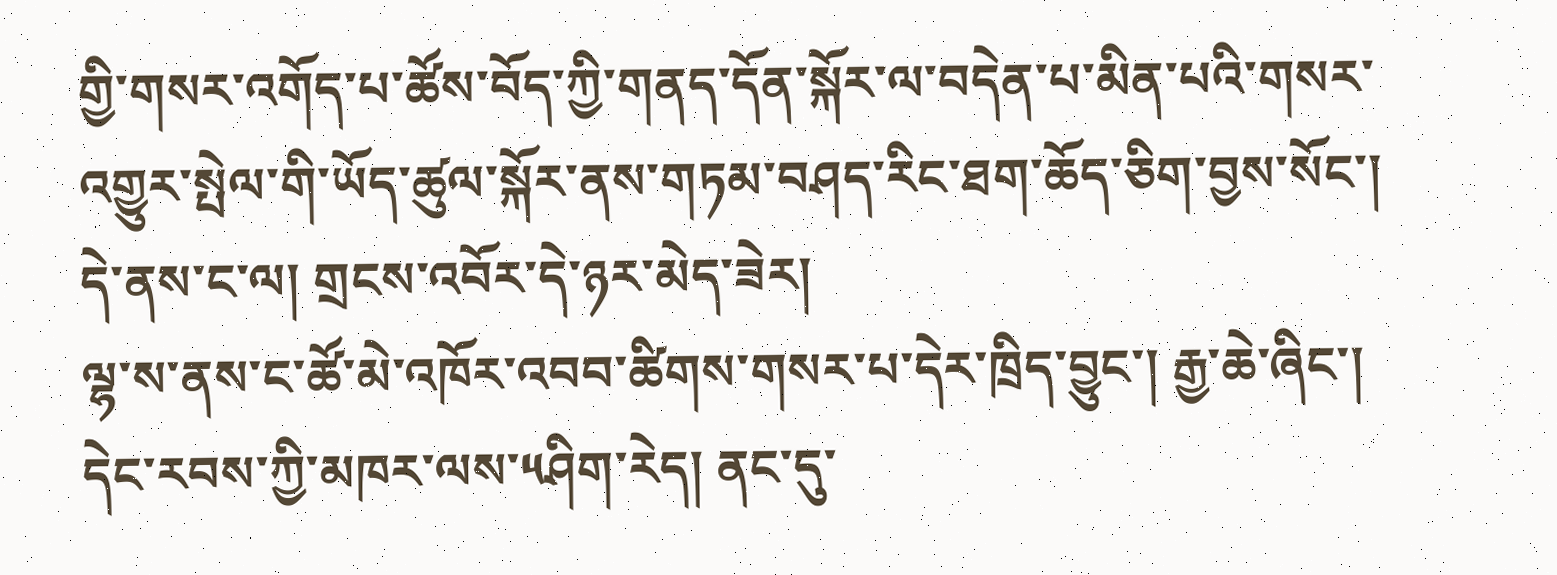གྱི་གསར་འགོད་པ་ཚོས་བོད་ཀྱི་གནད་དོན་སྐོར་ལ་བདེན་པ་མིན་པའི་གསར་འགྱུར་སྤེལ་གི་ཡོད་ཚུལ་སྐོར་ནས་གཏམ་བཤད་རིང་ཐག་ཆོད་ཅིག་བྱས་སོང་།
དེ་ནས་ང་ལ། གྲངས་འབོར་དེ་ཉར་མེད་ཟེར།
ལྷ་ས་ནས་ང་ཚོ་མེ་འཁོར་འབབ་ཚིགས་གསར་པ་དེར་ཁྲིད་བྱུང་། རྒྱ་ཆེ་ཞིང་། དེང་རབས་ཀྱི་མཁར་ལས་༥ཤིག་རེད། ནང་དུ་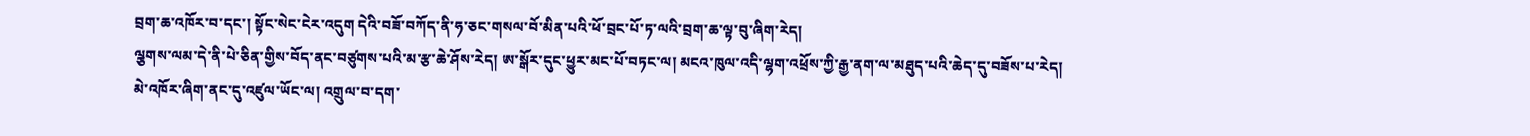བྲག་ཆ་འཁོར་བ་དང་། སྟོང་སེང་ངེར་འདུག དེའི་བཟོ་བཀོད་ནི་ཧ་ཅང་གསལ་བོ་མིན་པའི་ཕོ་བྲང་པོ་ཏ་ལའི་བྲག་ཆ་ལྟ་བུ་ཞིག་རེད།
ལྕགས་ལམ་དེ་ནི་པེ་ཅིན་གྱིས་བོད་ནང་བཙུགས་པའི་མ་རྩ་ཆེ་ཤོས་རེད། ཨ་སྒོར་དུང་ཕྱུར་མང་པོ་བཏང་ལ། མངའ་ཁུལ་འདི་ལྷག་འཕྲོས་ཀྱི་རྒྱ་ནག་ལ་མཐུད་པའི་ཆེད་དུ་བཟོས་པ་རེད།
མེ་འཁོར་ཞིག་ནང་དུ་འཛུལ་ཡོང་ལ། འགྲུལ་བ་དག་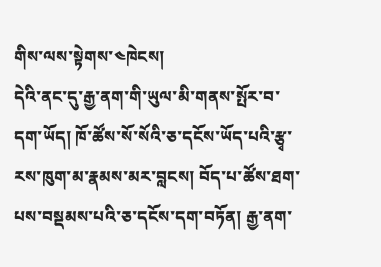གིས་ལས་སྟེགས་༤ཁེངས།
དེའི་ནང་དུ་རྒྱ་ནག་གི་ཡུལ་མི་གནས་སྤོར་བ་དག་ཡོད། ཁོ་ཚོས་སོ་སོའི་ཅ་དངོས་ཡོད་པའི་རྩྭ་རས་ཁུག་མ་རྣམས་མར་བླངས། བོད་པ་ཚོས་ཐག་པས་བསྡམས་པའི་ཅ་དངོས་དག་བཏོན། རྒྱ་ནག་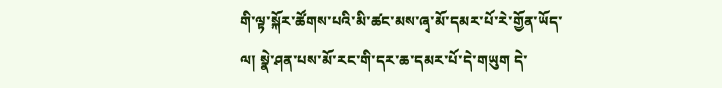གི་ལྟ་སྐོར་ཚོགས་པའི་མི་ཚང་མས་ཞྭ་མོ་དམར་པོ་རེ་གྱོན་ཡོད་ལ། སྣེ་ཤན་པས་མོ་རང་གི་དར་ཆ་དམར་པོ་དེ་གཡུག དེ་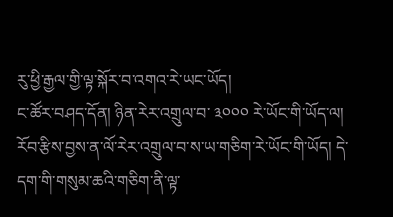རུ་ཕྱི་རྒྱལ་གྱི་ལྟ་སྐོར་བ་འགའ་རེ་ཡང་ཡོད།
ང་ཚོར་བཤད་དོན། ཉིན་རེར་འགྲུལ་བ་ ༣༠༠༠ རེ་ཡོང་གི་ཡོད་ལ། རོབ་རྩིས་བྱས་ན་ལོ་རེར་འགྲུལ་བ་ས་ཡ་གཅིག་རེ་ཡོང་གི་ཡོད། དེ་དག་གི་གསུམ་ཆའི་གཅིག་ནི་ལྟ་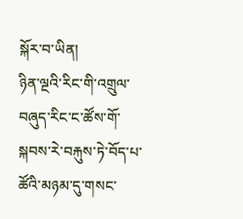སྐོར་བ་ཡིན།
ཉིན་ལྔའི་རིང་གི་འགྲུལ་བཞུད་རིང་ང་ཚོས་གོ་སྐབས་རེ་བརྐུས་ཏེ་བོད་པ་ཚོའི་མཉམ་དུ་གསང་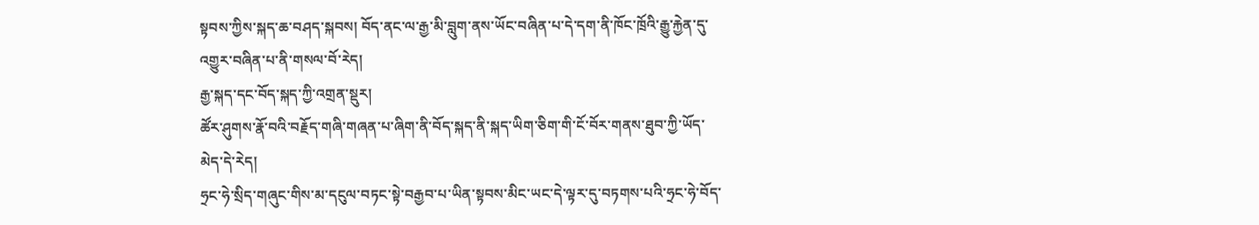སྟབས་ཀྱིས་སྐད་ཆ་བཤད་སྐབས། བོད་ནང་ལ་རྒྱ་མི་བླུག་ནས་ཡོང་བཞིན་པ་དེ་དག་ནི་ཁོང་ཁྲོའི་རྒྱུ་རྐྱེན་དུ་འགྱུར་བཞིན་པ་ནི་གསལ་བོ་རེད།
རྒྱ་སྐད་དང་བོད་སྐད་ཀྱི་འགྲན་སྡུར།
ཚོར་ཤུགས་རྣོ་བའི་བརྗོད་གཞི་གཞན་པ་ཞིག་ནི་བོད་སྐད་ནི་སྐད་ཡིག་ཅིག་གི་ངོ་བོར་གནས་ཐུབ་ཀྱི་ཡོད་མེད་དེ་རེད།
ཧྲང་ཧེ་སྲིད་གཞུང་གིས་མ་དངུལ་བཏང་སྟེ་བརྒྱབ་པ་ཡིན་སྟབས་མིང་ཡང་དེ་ལྟར་དུ་བཏགས་པའི་ཧྲང་ཧེ་བོད་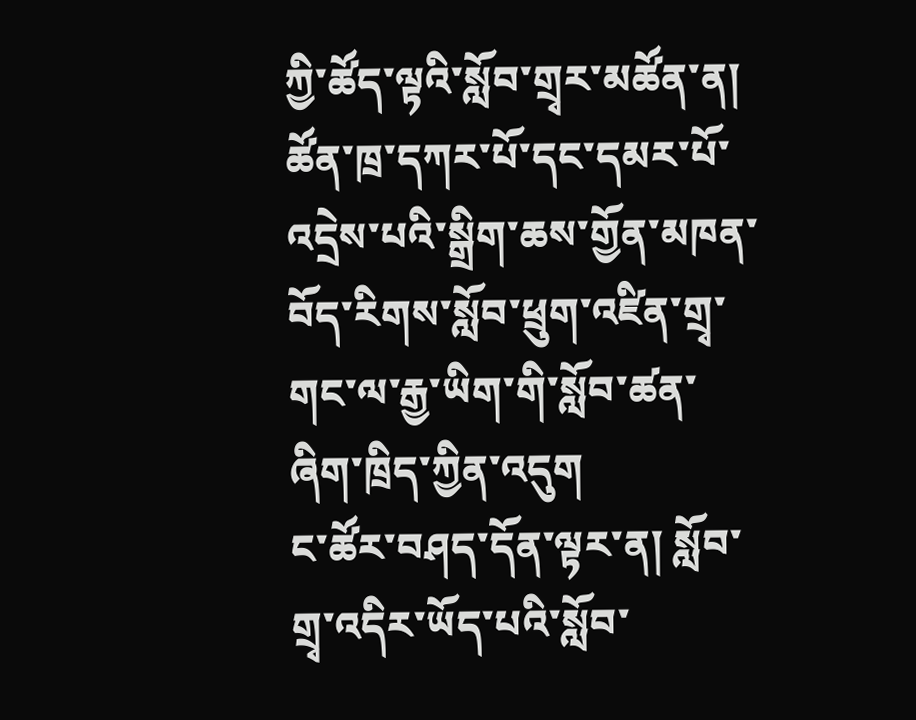ཀྱི་ཚོད་ལྟའི་སློབ་གྲྭར་མཚོན་ན། ཚོན་ཁྲ་དཀར་པོ་དང་དམར་པོ་འདྲེས་པའི་སྒྲིག་ཆས་གྱོན་མཁན་བོད་རིགས་སློབ་ཕྲུག་འཛིན་གྲྭ་གང་ལ་རྒྱ་ཡིག་གི་སློབ་ཚན་ཞིག་ཁྲིད་ཀྱིན་འདུག
ང་ཚོར་བཤད་དོན་ལྟར་ན། སློབ་གྲྭ་འདིར་ཡོད་པའི་སློབ་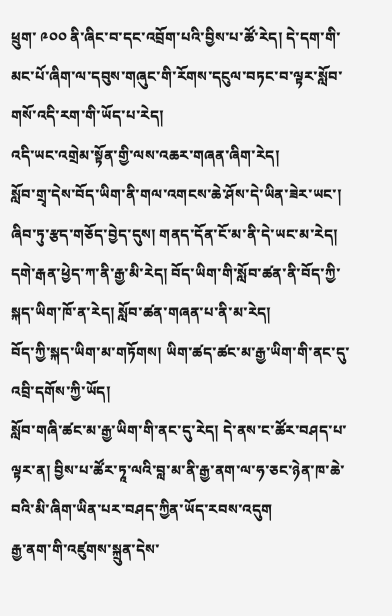ཕྲུག་ ༩༠༠ ནི་ཞིང་བ་དང་འབྲོག་པའི་བྱིས་པ་ཚོ་རེད། དེ་དག་གི་མང་པོ་ཞིག་ལ་དབུས་གཞུང་གི་རོགས་དངུལ་བཏང་བ་ལྟར་སློབ་གསོ་འདི་རག་གི་ཡོད་པ་རེད།
འདི་ཡང་འགྲེམ་སྟོན་གྱི་ལས་འཆར་གཞན་ཞིག་རེད།
སློབ་གྲྭ་དེས་བོད་ཡིག་ནི་གལ་འགངས་ཆེ་ཤོས་དེ་ཡིན་ཟེར་ཡང་། ཞིབ་ཏུ་རྩད་གཅོད་བྱེད་དུས། གནད་དོན་ངོ་མ་ནི་དེ་ཡང་མ་རེད།
དགེ་རྒན་ཕྱེད་ཀ་ནི་རྒྱ་མི་རེད། བོད་ཡིག་གི་སློབ་ཚན་ནི་བོད་ཀྱི་སྐད་ཡིག་ཁོ་ན་རེད། སློབ་ཚན་གཞན་པ་ནི་མ་རེད།
བོད་ཀྱི་སྐད་ཡིག་མ་གཏོགས། ཡིག་ཚད་ཚང་མ་རྒྱ་ཡིག་གི་ནང་དུ་འབྲི་དགོས་ཀྱི་ཡོད།
སློབ་གཞི་ཚང་མ་རྒྱ་ཡིག་གི་ནང་དུ་རེད། དེ་ནས་ང་ཚོར་བཤད་པ་ལྟར་ན། བྱིས་པ་ཚོར་ཏཱ་ལའི་བླ་མ་ནི་རྒྱ་ནག་ལ་ཧ་ཅང་ཉེན་ཁ་ཆེ་བའི་མི་ཞིག་ཡིན་པར་བཤད་ཀྱིན་ཡོད་རབས་འདུག
རྒྱ་ནག་གི་འཛུགས་སྐྲུན་དེས་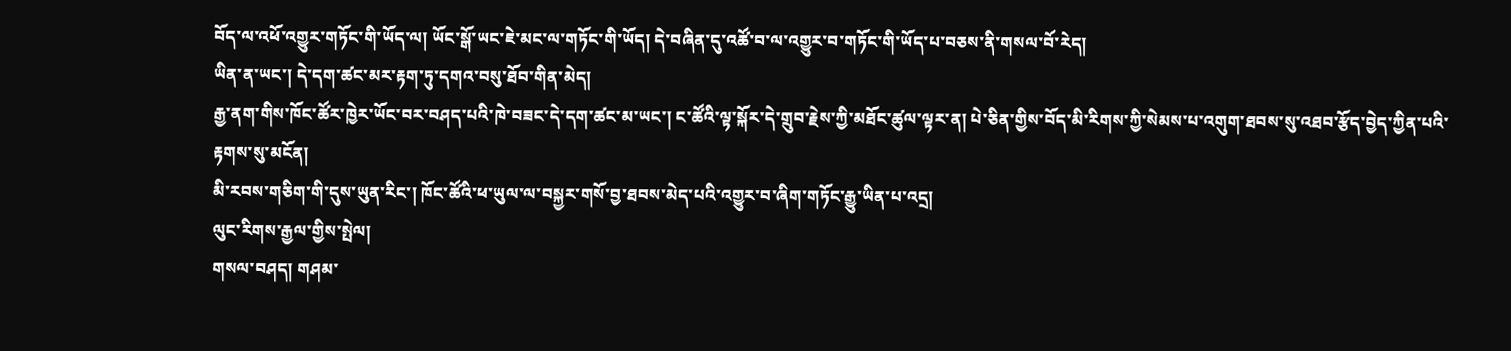བོད་ལ་འཕོ་འགྱུར་གཏོང་གི་ཡོད་ལ། ཡོང་སྒོ་ཡང་ཇེ་མང་ལ་གཏོང་གི་ཡོད། དེ་བཞིན་དུ་འཚོ་བ་ལ་འགྱུར་བ་གཏོང་གི་ཡོད་པ་བཅས་ནི་གསལ་བོ་རེད།
ཡིན་ན་ཡང་། དེ་དག་ཚང་མར་རྟག་ཏུ་དགའ་བསུ་ཐོབ་གིན་མེད།
རྒྱ་ནག་གིས་ཁོང་ཚོར་ཁྱེར་ཡོང་བར་བཤད་པའི་ཁེ་བཟང་དེ་དག་ཚང་མ་ཡང་། ང་ཚོའི་ལྟ་སྐོར་དེ་གྲུབ་རྗེས་ཀྱི་མཐོང་ཚུལ་ལྟར་ན། པེ་ཅིན་གྱིས་བོད་མི་རིགས་ཀྱི་སེམས་པ་འགུག་ཐབས་སུ་འཐབ་རྩོད་བྱེད་ཀྱིན་པའི་རྟགས་སུ་མངོན།
མི་རབས་གཅིག་གི་དུས་ཡུན་རིང་། ཁོང་ཚོའི་ཕ་ཡུལ་ལ་བསྐྱར་གསོ་བྱ་ཐབས་མེད་པའི་འགྱུར་བ་ཞིག་གཏོང་རྒྱུ་ཡིན་པ་འདྲ།
ལུང་རིགས་རྒྱལ་གྱིས་སྤེལ།
གསལ་བཤད། གཤམ་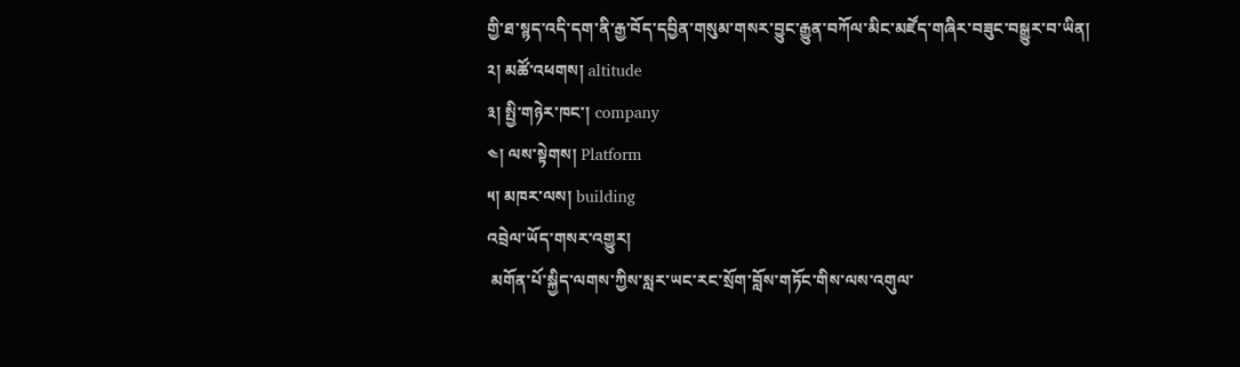གྱི་ཐ་སྙད་འདི་དག་ནི་རྒྱ་བོད་དབྱིན་གསུམ་གསར་བྱུང་རྒྱུན་བཀོལ་མིང་མཛོད་གཞིར་བཟུང་བསྒྱུར་བ་ཡིན།
༢། མཚོ་འཕགས། altitude
༣། སྤྱི་གཉེར་ཁང་། company
༤། ལས་སྟེགས། Platform
༥། མཁར་ལས། building
འབྲེལ་ཡོད་གསར་འགྱུར།
 མགོན་པོ་སྐྱིད་ལགས་ཀྱིས་སླར་ཡང་རང་སྲོག་བློས་གཏོང་གིས་ལས་འགུལ་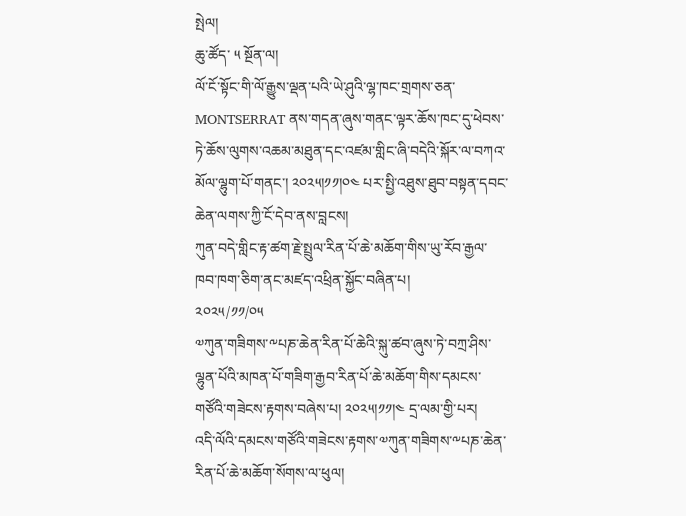སྤེལ།
ཆུ་ཚོད་ ༥ སྔོན་ལ།
ལོ་ངོ་སྟོང་གི་ལོ་རྒྱུས་ལྡན་པའི་ཡེ་ཤུའི་ལྷ་ཁང་གྲགས་ཅན་ MONTSERRAT ནས་གདན་ཞུས་གནང་ལྟར་ཆོས་ཁང་དུ་ཕེབས་ཏེ་ཆོས་ལུགས་འཆམ་མཐུན་དང་འཛམ་གླིང་ཞི་བདེའི་སྐོར་ལ་བཀའ་མོལ་ལྷུག་པོ་གནང་། ༢༠༢༥།༡༡།༠༤ པར་སྤྱི་འཐུས་ཐུབ་བསྟན་དབང་ཆེན་ལགས་ཀྱི་ངོ་དེབ་ནས་བླངས།
ཀུན་བདེ་གླིང་རྟ་ཚག་རྗེ་སྤྲུལ་རིན་པོ་ཆེ་མཆོག་གིས་ཡུ་རོབ་རྒྱལ་ཁབ་ཁག་ཅིག་ནང་མཛད་འཕྲིན་སྐྱོང་བཞིན་པ།
༢༠༢༥/༡༡/༠༥
༧ཀུན་གཟིགས་༸པཎ་ཆེན་རིན་པོ་ཆེའི་སྐུ་ཚབ་ཞུས་ཏེ་བཀྲ་ཤིས་ལྷུན་པོའི་མཁན་པོ་གཟིག་རྒྱབ་རིན་པོ་ཆེ་མཆོག་གིས་དམངས་གཙོའི་གཟེངས་རྟགས་བཞེས་པ། ༢༠༢༥།༡༡།༤ དྲ་ལམ་གྱི་པར།
འདི་ལོའི་དམངས་གཙོའི་གཟེངས་རྟགས་༧ཀུན་གཟིགས་༸པཎ་ཆེན་རིན་པོ་ཆེ་མཆོག་སོགས་ལ་ཕུལ།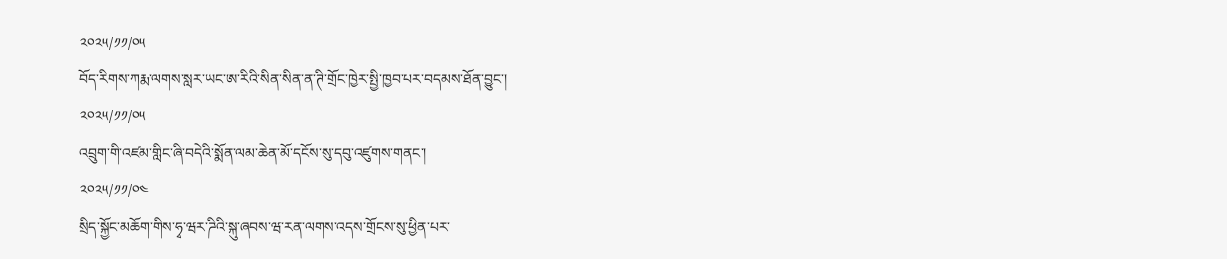༢༠༢༥/༡༡/༠༥
བོད་རིགས་ཀརྨ་ལགས་སླར་ཡང་ཨ་རིའི་སིན་སིན་ན་ཊི་གྲོང་ཁྱེར་སྤྱི་ཁྱབ་པར་བདམས་ཐོན་བྱུང་།
༢༠༢༥/༡༡/༠༥
འབྲུག་གི་འཛམ་གླིང་ཞི་བདེའི་སྨོན་ལམ་ཆེན་མོ་དངོས་སུ་དབུ་འཛུགས་གནང་།
༢༠༢༥/༡༡/༠༤
སྲིད་སྐྱོང་མཆོག་གིས་ཧྭ་ཝར་ཌིའི་སྐུ་ཞབས་ཝ་རན་ལགས་འདས་གྲོངས་སུ་ཕྱིན་པར་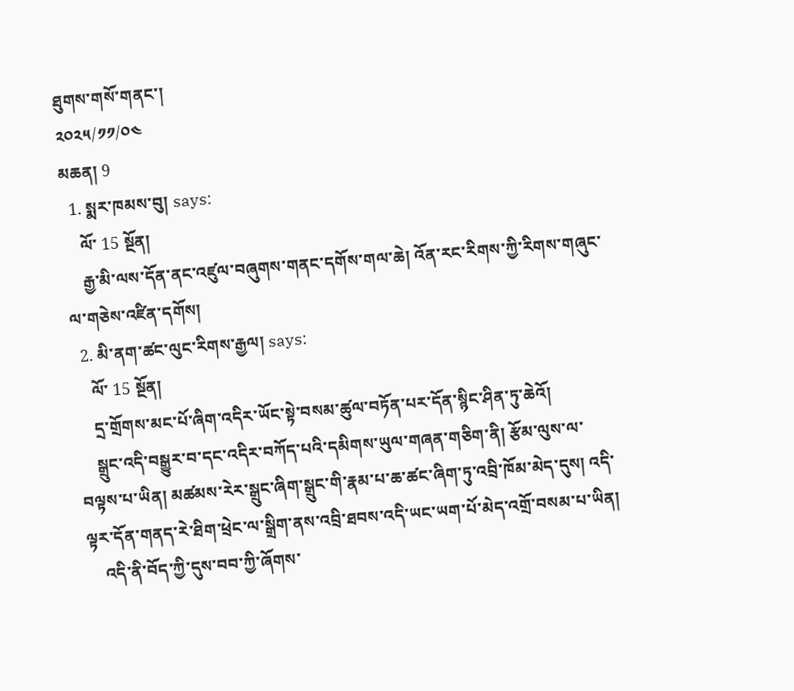ཐུགས་གསོ་གནང་།
༢༠༢༥/༡༡/༠༤
མཆན། 9
  1. སྨར་ཁམས་བུ། says:
    ལོ་ 15 སྔོན།
    རྒྱ་མི་ལས་དོན་ནང་འཛུལ་བཞུགས་གནང་དགོས་གལ་ཆེ། འོན་རང་རིགས་ཀྱི་རིགས་གཞུང་ལ་གཅེས་འཛིན་དགོས།
  2. མི་ནག་ཚང་ལུང་རིགས་རྒྱལ། says:
    ལོ་ 15 སྔོན།
    དྲ་གྲོགས་མང་པོ་ཞིག་འདིར་ཡོང་སྟེ་བསམ་ཚུལ་བཏོན་པར་དོན་སྙིང་ཤིན་ཏུ་ཆེའོ།
    སྒྲུང་འདི་བསྒྱུར་བ་དང་འདིར་བཀོད་པའི་དམིགས་ཡུལ་གཞན་གཅིག་ནི། རྩོམ་ལུས་ལ་བལྟས་པ་ཡིན། མཚམས་རེར་སྒྲུང་ཞིག་སྒྲུང་གི་རྣམ་པ་ཆ་ཚང་ཞིག་ཏུ་འབྲི་ཁོམ་མེད་དུས། འདི་ལྟར་དོན་གནད་རེ་ཐིག་ཕྲེང་ལ་སྒྲིག་ནས་འབྲི་ཐབས་འདི་ཡང་ཡག་པོ་མེད་འགྲོ་བསམ་པ་ཡིན།
    འདི་ནི་བོད་ཀྱི་དུས་བབ་ཀྱི་ཞོགས་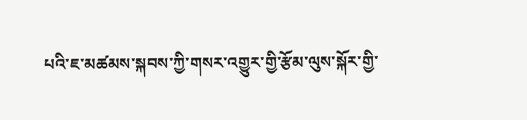པའི་ཇ་མཚམས་སྐབས་ཀྱི་གསར་འགྱུར་གྱི་རྩོམ་ལུས་སྐོར་གྱི་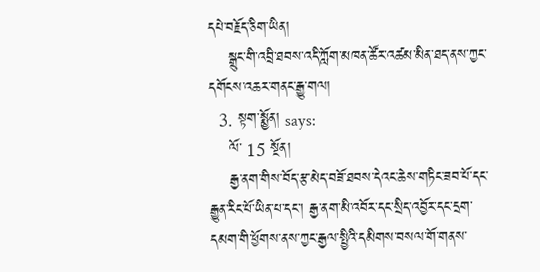དཔེ་བརྗོད་ཅིག་ཡིན།
    སྒྲུང་གི་འབྲི་ཐབས་འདི་ཀློག་མཁན་ཚོར་འཚམ་མིན་ཐད་ནས་ཀྱང་དགོངས་འཆར་གནང་རྒྱུ་གལ།
  3. སྟག་སྨྱོན། says:
    ལོ་ 15 སྔོན།
    རྒྱ་ནག་གིས་བོད་རྩ་མེད་བཟོ་ཐབས་དེའང་ཆེས་གཏིང་ཟབ་པོ་དང་རྒྱུན་རིང་པོ་ཡིན་པ་དང་། རྒྱ་ནག་མི་འབོར་དང་སྲིད་འབྱོར་དང་དྲག་དམག་གི་ཕྱོགས་ནས་ཀྱང་རྒྱལ་སྤྱིའི་དམིགས་བསལ་གོ་གནས་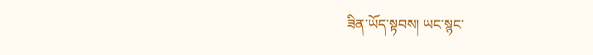ཟིན་ཡོད་སྟབས། ཡང་སྙང་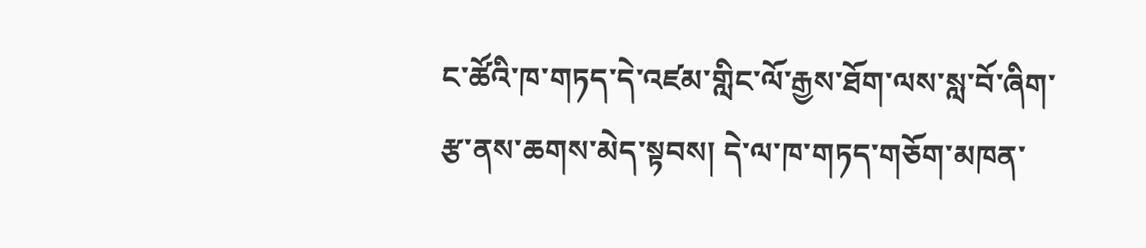ང་ཚོའི་ཁ་གཏད་དེ་འཛམ་གླིང་ལོ་རྒྱས་ཐོག་ལས་སླ་བོ་ཞིག་རྩ་ནས་ཆགས་མེད་སྟབས། དེ་ལ་ཁ་གཏད་གཅོག་མཁན་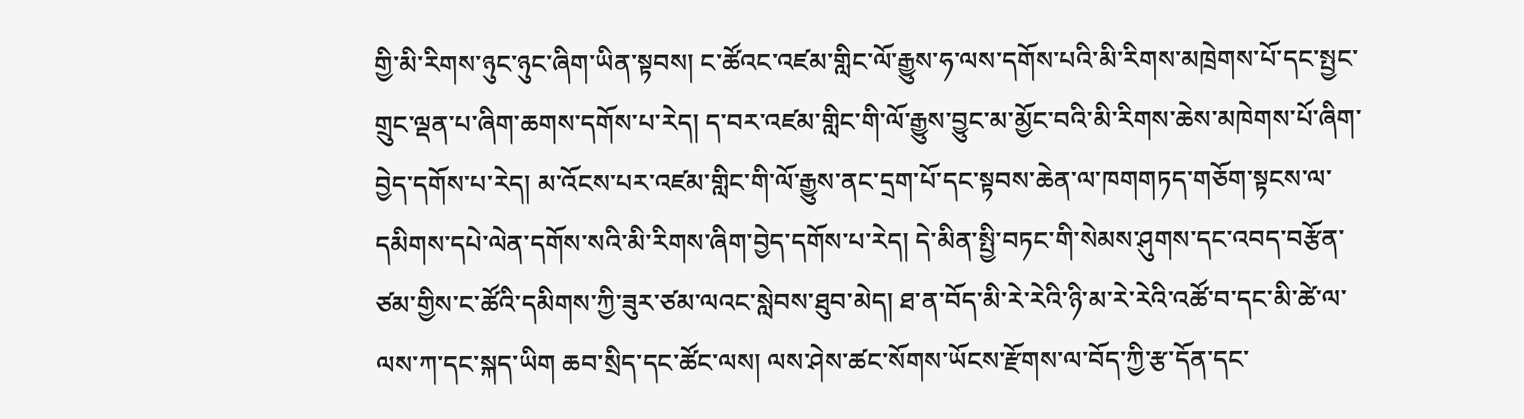གྱི་མི་རིགས་ཉུང་ཉུང་ཞིག་ཡིན་སྟབས། ང་ཚོའང་འཛམ་གླིང་ལོ་རྒྱུས་ཧ་ལས་དགོས་པའི་མི་རིགས་མཁྲེགས་པོ་དང་སྤྱང་གྲུང་ལྡན་པ་ཞིག་ཆགས་དགོས་པ་རེད། ད་བར་འཛམ་གླིང་གི་ལོ་རྒྱུས་བྱུང་མ་མྱོང་བའི་མི་རིགས་ཆེས་མཁེགས་པོ་ཞིག་བྱེད་དགོས་པ་རེད། མ་འོངས་པར་འཛམ་གླིང་གི་ལོ་རྒྱུས་ནང་དྲག་པོ་དང་སྟབས་ཆེན་ལ་ཁགགཏད་གཅོག་སྟངས་ལ་དམིགས་དཔེ་ལེན་དགོས་སའི་མི་རིགས་ཞིག་བྱེད་དགོས་པ་རེད། དེ་མིན་སྤྱི་བཏང་གི་སེམས་ཤུགས་དང་འབད་བརྩོན་ཙམ་གྱིས་ང་ཚོའི་དམིགས་ཀྱི་ཟུར་ཙམ་ལའང་སླེབས་ཐུབ་མེད། ཐ་ན་བོད་མི་རེ་རེའི་ཉི་མ་རེ་རེའི་འཚོ་བ་དང་མི་ཚེ་ལ་ལས་ཀ་དང་སྐད་ཡིག ཆབ་སྲིད་དང་ཚོང་ལས། ལས་ཤེས་ཚང་སོགས་ཡོངས་རྫོགས་ལ་བོད་ཀྱི་རྩ་དོན་དང་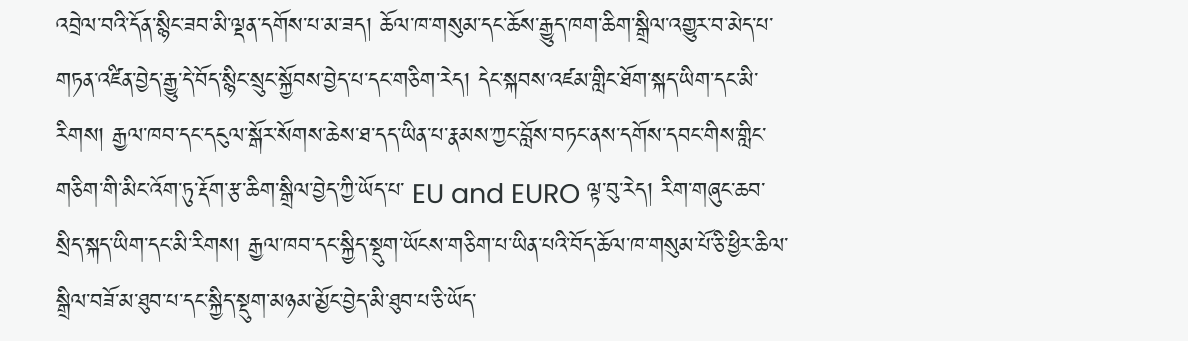འབྲེལ་བའི་དོན་སྙིང་ཟབ་མི་ལྡན་དགོས་པ་མ་ཟད། ཆོལ་ཁ་གསུམ་དང་ཆོས་རྒྱུད་ཁག་ཆིག་སྒྲིལ་འགྱུར་བ་མེད་པ་གཏན་འཛིན་བྱེད་རྒྱུ་དེ་བོད་སྙིང་སྲུང་སྐྱོབས་བྱེད་པ་དང་གཅིག་རེད། དེང་སྐབས་འཛམ་གླིང་ཐོག་སྐད་ཡིག་དང་མི་རིགས། རྒྱལ་ཁབ་དང་དངུལ་སྒོར་སོགས་ཆེས་ཐ་དད་ཡིན་པ་རྣམས་ཀྱང་བློས་བཏང་ནས་དགོས་དབང་གིས་གླིང་གཅིག་གི་མིང་འོག་ཏུ་རྡོག་རྩ་ཆིག་སྒྲིལ་བྱེད་ཀྱི་ཡོད་པ་ EU and EURO ལྟ་བུ་རེད། རིག་གཞུང་ཆབ་སྲིད་སྐད་ཡིག་དང་མི་རིགས། རྒྱལ་ཁབ་དང་སྐྱིད་སྡུག་ཡོངས་གཅིག་པ་ཡིན་པའི་བོད་ཆོལ་ཁ་གསུམ་པོ་ཅི་ཕྱིར་ཆིལ་སྒྲིལ་བཟོ་མ་ཐུབ་པ་དང་སྐྱིད་སྡུག་མཉམ་མྱོང་བྱེད་མི་ཐུབ་པ་ཅི་ཡོད་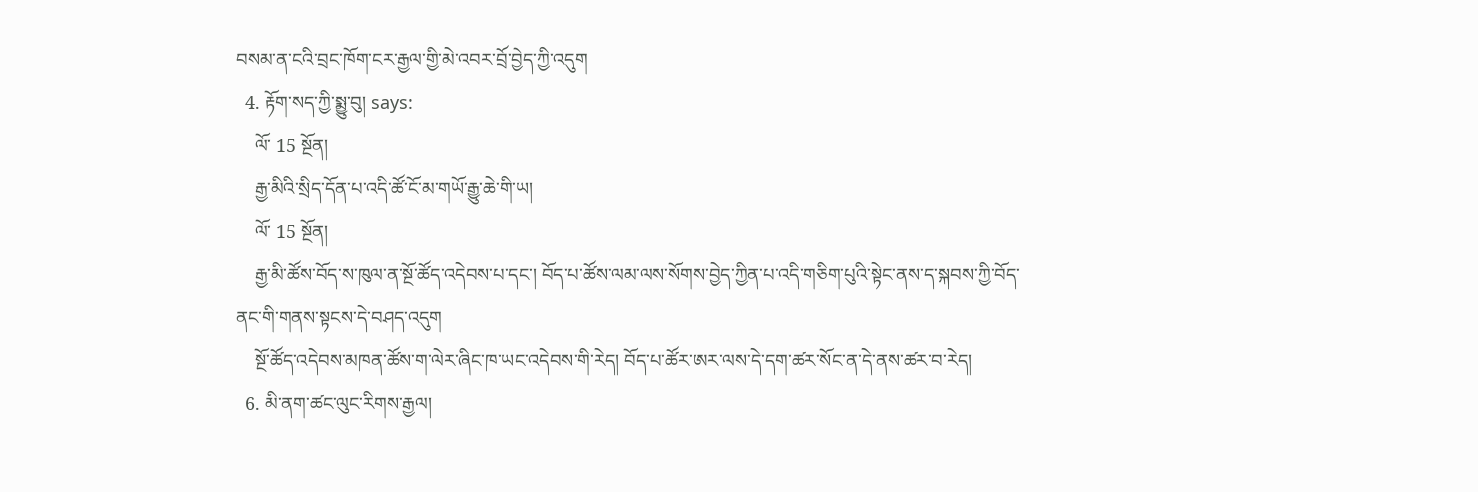བསམ་ན་ངའི་བྲང་ཁོག་ངར་རྒྱལ་གྱི་མེ་འབར་བྲོ་བྱེད་ཀྱི་འདུག
  4. རྟོག་སད་ཀྱི་སྨྱུ་བུ། says:
    ལོ་ 15 སྔོན།
    རྒྱ་མིའི་སྲིད་དོན་པ་འདི་ཚོ་ངོ་མ་གཡོ་རྒྱུ་ཆེ་གི་ཡ།
    ལོ་ 15 སྔོན།
    རྒྱ་མི་ཚོས་བོད་ས་ཁུལ་ན་སྔོ་ཚོད་འདེབས་པ་དང་། བོད་པ་ཚོས་ལམ་ལས་སོགས་བྱེད་ཀྱིན་པ་འདི་གཅིག་པུའི་སྟེང་ནས་ད་སྐབས་ཀྱི་བོད་ནང་གི་གནས་སྟངས་དེ་བཤད་འདུག
    སྔོ་ཚོད་འདེབས་མཁན་ཚོས་ག་ལེར་ཞིང་ཁ་ཡང་འདེབས་གི་རེད། བོད་པ་ཚོར་ཨར་ལས་དེ་དག་ཚར་སོང་ན་དེ་ནས་ཚར་བ་རེད།
  6. མི་ནག་ཚང་ལུང་རིགས་རྒྱལ།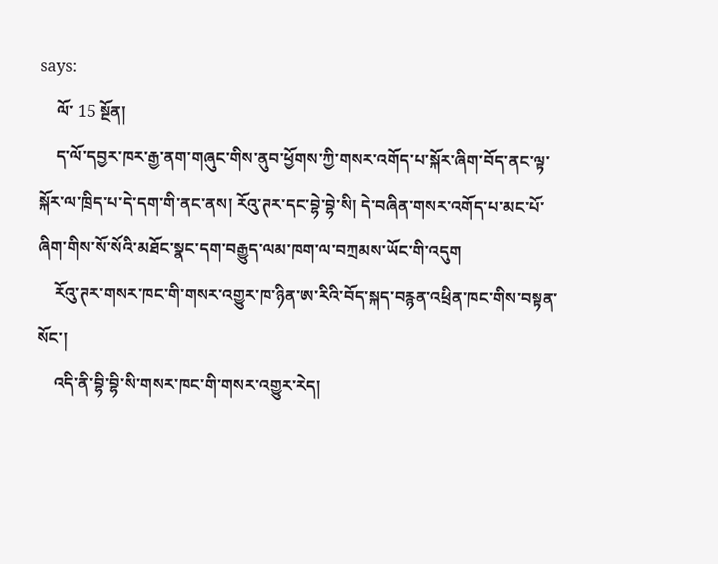says:
    ལོ་ 15 སྔོན།
    ད་ལོ་དབྱར་ཁར་རྒྱ་ནག་གཞུང་གིས་ནུབ་ཕྱོགས་ཀྱི་གསར་འགོད་པ་སྐོར་ཞིག་བོད་ནང་ལྟ་སྐོར་ལ་ཁྲིད་པ་དེ་དག་གི་ནང་ནས། རོའུ་ཊར་དང་བྷེ་བྷེ་སི། དེ་བཞིན་གསར་འགོད་པ་མང་པོ་ཞིག་གིས་སོ་སོའི་མཐོང་སྣང་དག་བརྒྱུད་ལམ་ཁག་ལ་བཀྲམས་ཡོང་གི་འདུག
    རོའུ་ཊར་གསར་ཁང་གི་གསར་འགྱུར་ཁ་ཉིན་ཨ་རིའི་བོད་སྐད་བརྙན་འཕྲིན་ཁང་གིས་བསྟན་སོང་།
    འདི་ནི་བྷི་བྷི་སི་གསར་ཁང་གི་གསར་འགྱུར་རེད།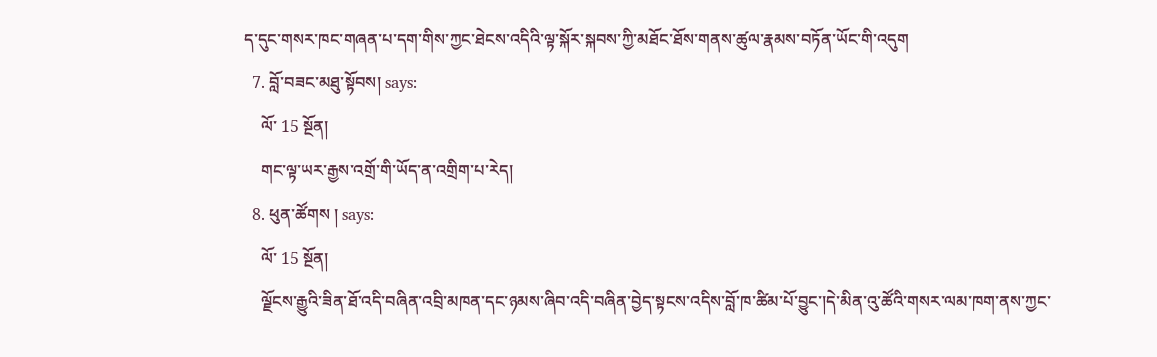ད་དུང་གསར་ཁང་གཞན་པ་དག་གིས་ཀྱང་ཐེངས་འདིའི་ལྟ་སྐོར་སྐབས་ཀྱི་མཐོང་ཐོས་གནས་ཚུལ་རྣམས་བཏོན་ཡོང་གི་འདུག
  7. བློ་བཟང་མཐུ་སྟོབས། says:
    ལོ་ 15 སྔོན།
    གང་ལྟ་ཡར་རྒྱས་འགྲོ་གི་ཡོད་ན་འགྲིག་པ་རེད།
  8. ཕུན་ཚོགས ། says:
    ལོ་ 15 སྔོན།
    ལྗོངས་རྒྱུའི་ཟིན་ཐོ་འདི་བཞིན་འབྲི་མཁན་དང་ཉམས་ཞིབ་འདི་བཞིན་བྱེད་སྟངས་འདིས་བློ་ཁ་ཚིམ་པོ་བྱུང་།དེ་མིན་འུ་ཚོའི་གསར་ལམ་ཁག་ནས་ཀྱང་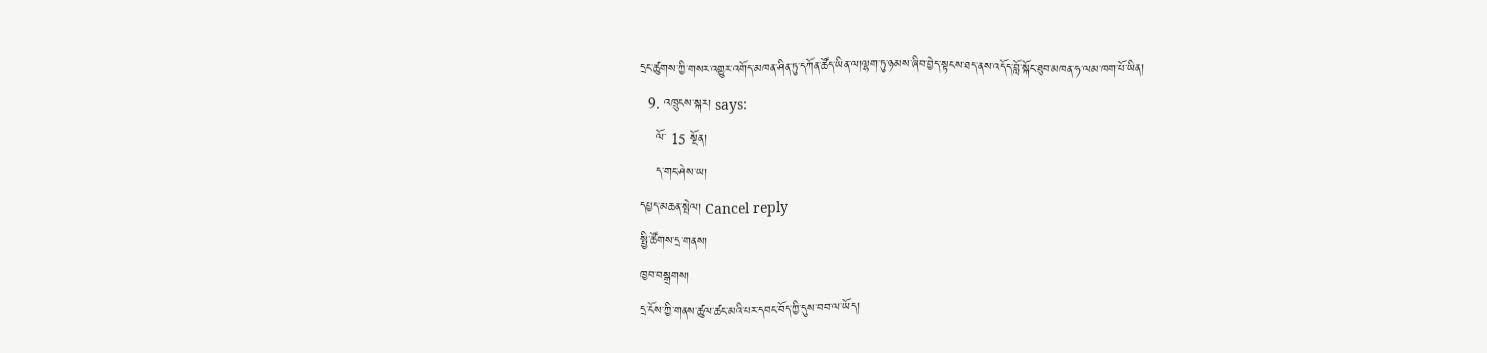དྲང་ཚུགས་ཀྱི་གསར་འགྱུར་འགོད་མཁན་ཤིན་ཏུ་དཀོན་ཚོད་ཡིན་ལ།ལྷག་ཏུ་ཉམས་ཞིབ་བྱེད་སྟངས་ཐད་ནས་འདོད་བློ་སྐོང་ཐུབ་མཁན་ཧ་ལམ་ཁག་པོ་ཡིན།
  9. འཁྲུངས་སྐར། says:
    ལོ་ 15 སྔོན།
    ད་གང་ཤེས་ཡ།
དཔྱད་མཆན་སྤེལ། Cancel reply
སྤྱི་ཚོགས་དྲ་གནས།
ཁྱབ་བསྒྲགས།
དྲ་ངོས་ཀྱི་གནས་ཚུལ་ཚང་མའི་པར་དབང་བོད་ཀྱི་དུས་བབ་ལ་ཡོད།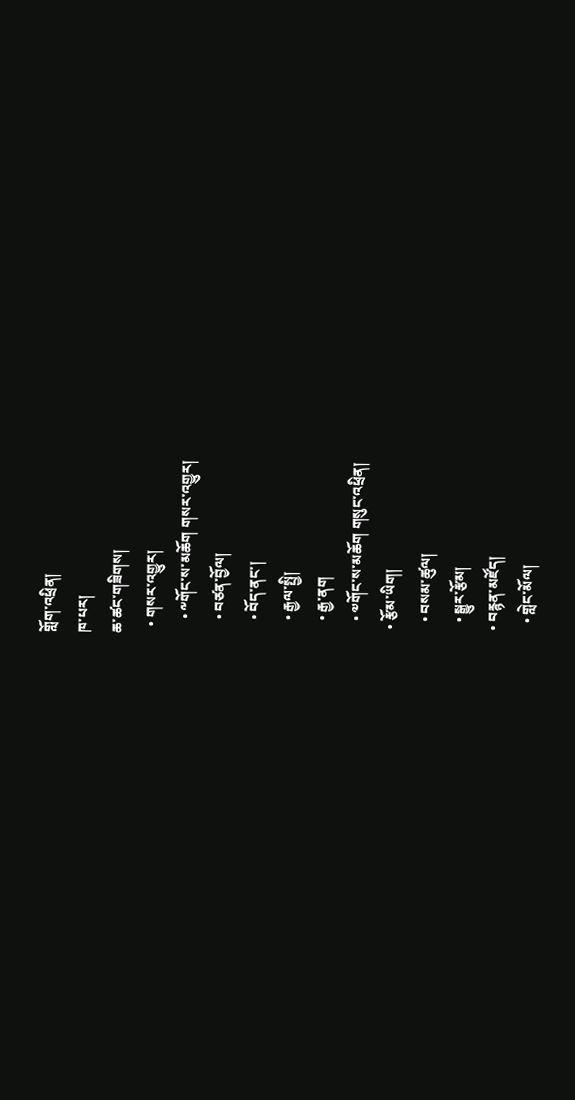གློག་འཕྲིན།
ཁ་པར།
ཆ་ཚང་གཟིགས།
  • གསར་འགྱུར།
    • ༸གོང་ས་མཆོག གསར་འགྱུར།
    • བཙན་བྱོལ།
    • བོད་ནང་།
    • རྒྱལ་སྤྱི།
    • རྒྱ་ནག
    • ༧གོང་ས་མཆོག གསུང་འཕྲིན།
  • རྩོམ་ཡིག།
    • བསམ་ཚུལ།
    • སྒྱུར་རྩོམ།
  • བརྙན་མཛོད།
    • གླེང་མོལ།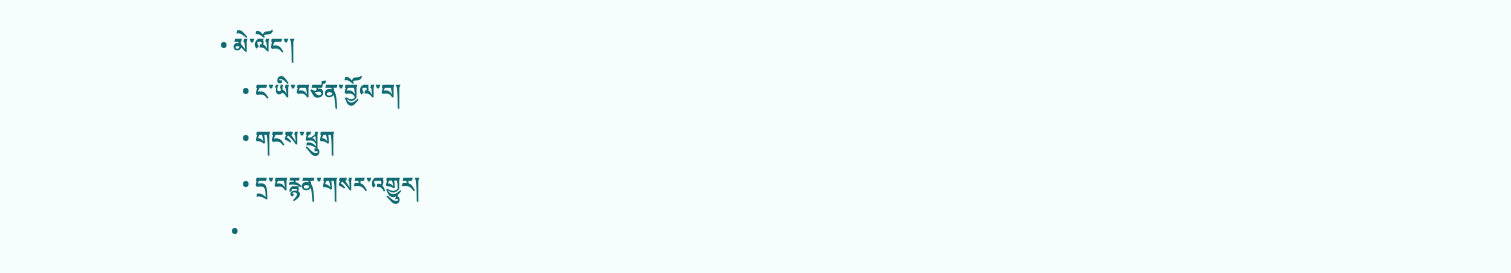• མེ་ལོང་།
    • ང་ཡི་བཙན་བྱོལ་བ།
    • གངས་ཕྲུག
    • དྲ་བརྙན་གསར་འགྱུར།
  •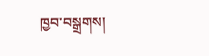ཁྱབ་བསྒྲགས།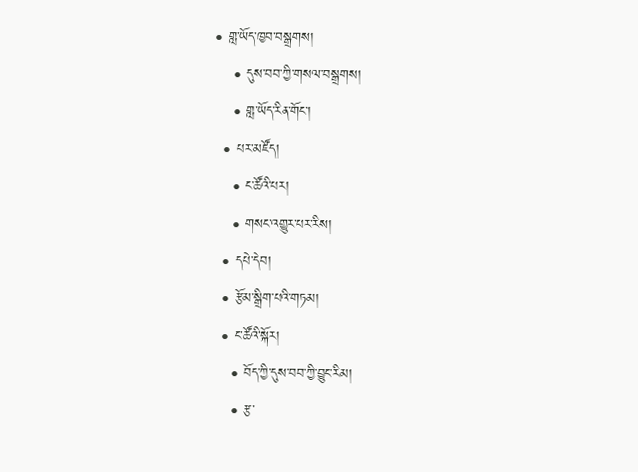• གླ་ཡོད་ཁྱབ་བསྒྲགས།
    • དུས་བབ་ཀྱི་གསལ་བསྒྲགས།
    • གླ་ཡོད་རིན་གོང་།
  • པར་མཛོད།
    • ང་ཚོའི་པར།
    • གསང་འགྱུར་པར་རིས།
  • དཔེ་དེབ།
  • རྩོམ་སྒྲིག་པའི་གཏམ།
  • ང་ཚོའི་སྐོར།
    • བོད་ཀྱི་དུས་བབ་ཀྱི་བྱུང་རིམ།
    • རྩ་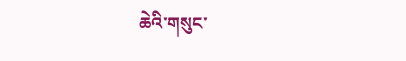ཆེའི་གསུང་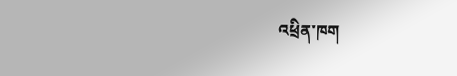འཕྲིན་ཁག